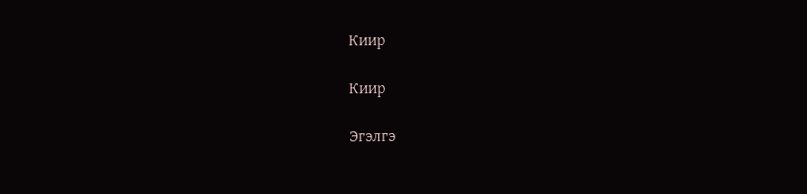Киир

Киир

Эгэлгэ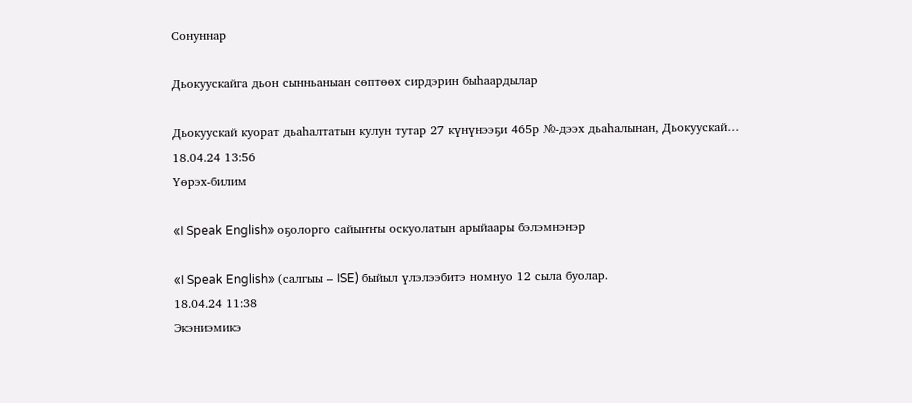Сонуннар

Дьокуускайга дьон сынньаныан сөптөөх сирдэрин быһаардылар

Дьокуускай куорат дьаһалтатын кулун тутар 27 күнүнээҕи 465р №-дээх дьаһалынан, Дьокуускай…
18.04.24 13:56
Үөрэх-билим

«I Speak English» оҕолорго сайыҥҥы оскуолатын арыйаары бэлэмнэнэр

«I Speak English» (салгыы – ISE) быйыл үлэлээбитэ номнуо 12 сыла буолар.
18.04.24 11:38
Экэниэмикэ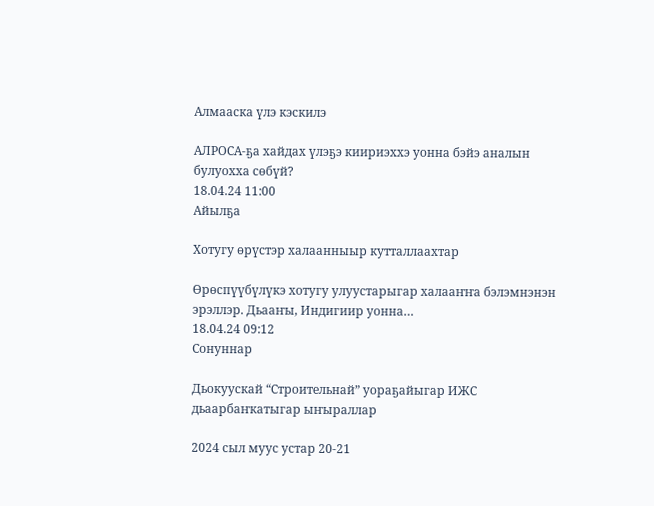Алмааска үлэ кэскилэ

АЛРОСА-ҕа хайдах үлэҕэ киириэххэ уонна бэйэ аналын булуохха сөбүй?
18.04.24 11:00
Айылҕа

Хотугу өрүстэр халаанныыр кутталлаахтар

Өрөспүүбүлүкэ хотугу улуустарыгар халааҥҥа бэлэмнэнэн эрэллэр. Дьааҥы, Индигиир уонна…
18.04.24 09:12
Сонуннар

Дьокуускай “Строительнай” уораҕайыгар ИЖС дьаарбаҥкатыгар ыҥыраллар

2024 сыл муус устар 20-21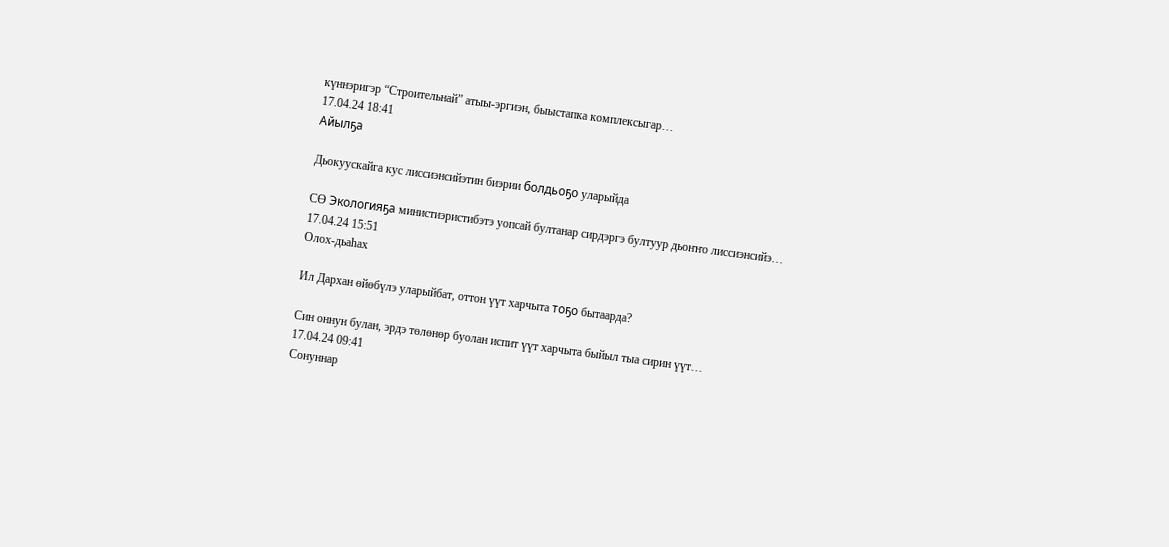күннэригэр “Строительнай” атыы-эргиэн, быыстапка комплексыгар…
17.04.24 18:41
Айылҕа

Дьокуускайга кус лиссиэнсийэтин биэрии болдьоҕо уларыйда

СӨ Экологияҕа министиэристибэтэ уопсай бултанар сирдэргэ бултуур дьоҥҥо лиссиэнсийэ…
17.04.24 15:51
Олох-дьаһах

Ил Дархан өйөбүлэ уларыйбат, оттон үүт харчыта тоҕо бытаарда?

Син оннун булан, эрдэ төлөнөр буолан испит үүт харчыта быйыл тыа сирин үүт…
17.04.24 09:41
Сонуннар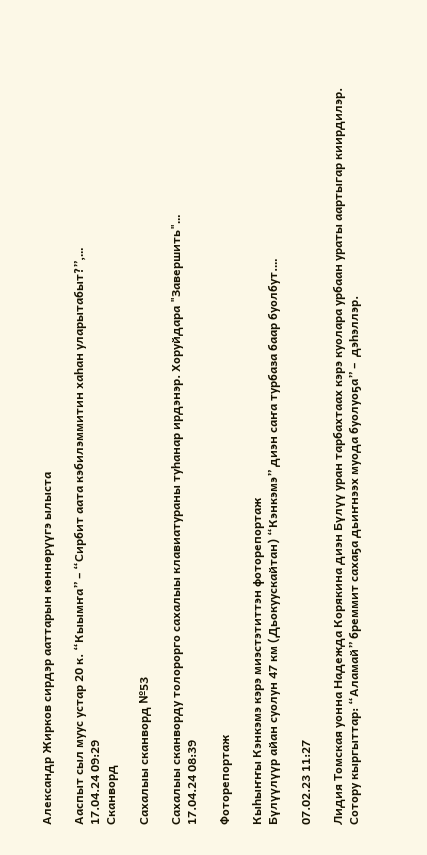Александр Жирков сирдэр ааттарын көннөрүүгэ ылыста

Ааспыт сыл муус устар 20 к. “Кыымҥа” – “Сирбит аата кэбилэммитин хаһан уларытабыт?”,…
17.04.24 09:29
Сканворд

Сахалыы сканворд №53

Сахалыы сканворду толорорго сахалыы клавиатураны туһанар ирдэнэр. Хоруйдара "Завершить"…
17.04.24 08:39

Фоторепортаж

Кыһыҥҥы Кэнкэмэ кэрэ миэстэтиттэн фоторепортаж
Бүлүүлүүр айан суолун 47 км (Дьокуускайтан) “Кэнкэмэ” диэн саҥа турбаза баар буолбут.…

07.02.23 11:27

Лидия Томская уонна Надежда Корякина диэн Бүлүү уран тарбахтаах кэрэ куолара урбаан ураты аартыгар киирдилэр. Сотору кыргыттар: “Аламай” бреммит сахаҕа дьиҥнээх муода буолуоҕа” –  дэһэллэр.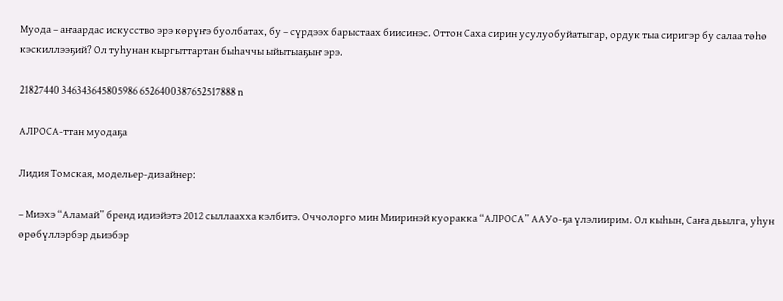Муода – аҥаардас искусство эрэ көрүҥэ буолбатах, бу – сүрдээх барыстаах биисинэс. Оттон Саха сирин усулуобуйатыгар, ордук тыа сиригэр бу салаа төһө кэскиллээҕий? Ол туһунан кыргыттартан быһаччы ыйытыаҕыҥ эрэ.

21827440 346343645805986 6526400387652517888 n

АЛРОСА-ттан муодаҕа

Лидия Томская, модельер-дизайнер:

– Миэхэ “Аламай” бренд идиэйэтэ 2012 сыллаахха кэлбитэ. Оччолорго мин Мииринэй куоракка “АЛРОСА” ААУо-ҕа үлэлиирим. Ол кыһын, Саҥа дьылга, уһун өрөбүллэрбэр дьиэбэр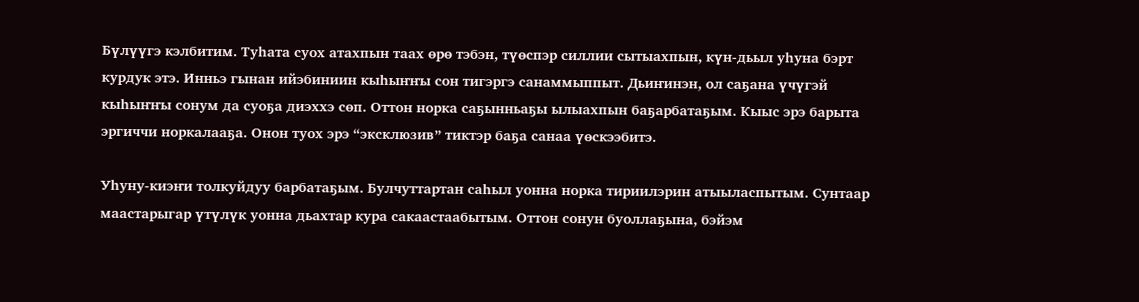Бүлүүгэ кэлбитим. Туһата суох атахпын таах өрө тэбэн, түөспэр силлии сытыахпын, күн-дьыл уһуна бэрт курдук этэ. Инньэ гынан ийэбиниин кыһыҥҥы сон тигэргэ санаммыппыт. Дьиҥинэн, ол саҕана үчүгэй кыһыҥҥы сонум да суоҕа диэххэ сөп. Оттон норка саҕынньаҕы ылыахпын баҕарбатаҕым. Кыыс эрэ барыта эргиччи норкалааҕа. Онон туох эрэ “эксклюзив” тиктэр баҕа санаа үөскээбитэ.

Уһуну-киэҥи толкуйдуу барбатаҕым. Булчуттартан саһыл уонна норка тириилэрин атыыласпытым. Сунтаар маастарыгар үтүлүк уонна дьахтар кура сакаастаабытым. Оттон сонун буоллаҕына, бэйэм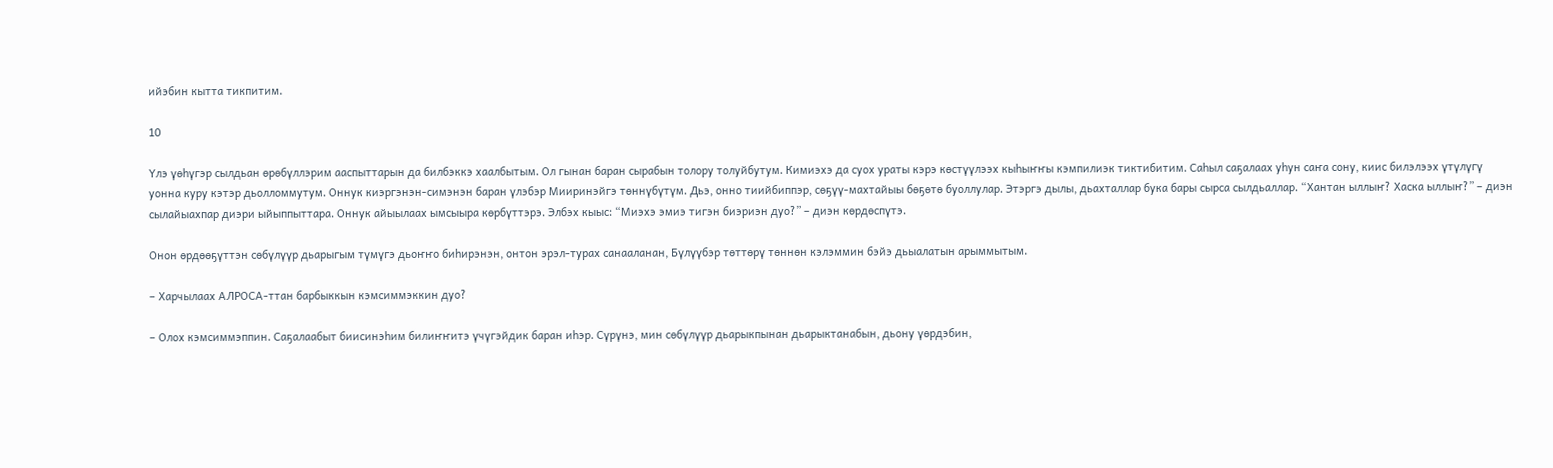ийэбин кытта тикпитим.

10

Үлэ үөһүгэр сылдьан өрөбүллэрим ааспыттарын да билбэккэ хаалбытым. Ол гынан баран сырабын толору толуйбутум. Кимиэхэ да суох ураты кэрэ көстүүлээх кыһыҥҥы кэмпилиэк тиктибитим. Саһыл саҕалаах уһун саҥа сону, киис билэлээх үтүлүгү уонна куру кэтэр дьолломмутум. Оннук киэргэнэн-симэнэн баран үлэбэр Мииринэйгэ төннүбүтүм. Дьэ, онно тиийбиппэр, сөҕүү-махтайыы бөҕөтө буоллулар. Этэргэ дылы, дьахталлар бука бары сырса сылдьаллар. “Хантан ыллыҥ? Хаска ыллыҥ?” – диэн сылайыахпар диэри ыйыппыттара. Оннук айыылаах ымсыыра көрбүттэрэ. Элбэх кыыс: “Миэхэ эмиэ тигэн биэриэн дуо?” – диэн көрдөспүтэ.

Онон өрдөөҕүттэн сөбүлүүр дьарыгым түмүгэ дьоҥҥо биһирэнэн, онтон эрэл-турах санааланан, Бүлүүбэр төттөрү төннөн кэлэммин бэйэ дьыалатын арыммытым.

– Харчылаах АЛРОСА-ттан барбыккын кэмсиммэккин дуо?

– Олох кэмсиммэппин. Саҕалаабыт биисинэһим билиҥҥитэ үчүгэйдик баран иһэр. Сүрүнэ, мин сөбүлүүр дьарыкпынан дьарыктанабын, дьону үөрдэбин,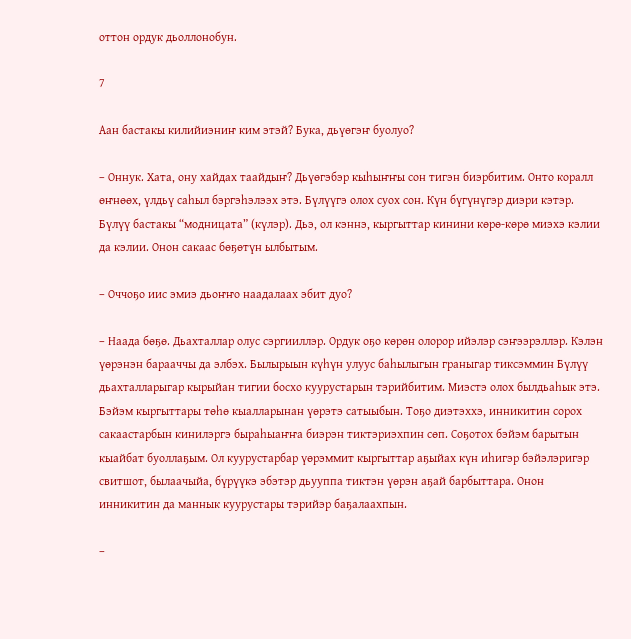оттон ордук дьоллонобун.

7

Аан бастакы килийиэниҥ ким этэй? Бука, дьүөгэҥ буолуо?

– Оннук. Хата, ону хайдах таайдыҥ? Дьүөгэбэр кыһыҥҥы сон тигэн биэрбитим. Онто коралл өҥнөөх, үлдьү саһыл бэргэһэлээх этэ. Бүлүүгэ олох суох сон. Күн бүгүнүгэр диэри кэтэр. Бүлүү бастакы “модницата” (күлэр). Дьэ, ол кэннэ, кыргыттар кинини көрө-көрө миэхэ кэлии да кэлии. Онон сакаас бөҕөтүн ылбытым.

– Оччоҕо иис эмиэ дьоҥҥо наадалаах эбит дуо?

– Наада бөҕө. Дьахталлар олус сэргииллэр. Ордук оҕо көрөн олорор ийэлэр сэҥээрэллэр. Кэлэн үөрэнэн барааччы да элбэх. Былырыын күһүн улуус баһылыгын граныгар тиксэммин Бүлүү дьахталларыгар кырыйан тигии босхо куурустарын тэрийбитим. Миэстэ олох былдьаһык этэ. Бэйэм кыргыттары төһө кыалларынан үөрэтэ сатыыбын. Тоҕо диэтэххэ, инникитин сорох сакаастарбын кинилэргэ быраһыаҥҥа биэрэн тиктэриэхпин сөп. Соҕотох бэйэм барытын кыайбат буоллаҕым. Ол куурустарбар үөрэммит кыргыттар аҕыйах күн иһигэр бэйэлэригэр свитшот, былаачыйа, бүрүүкэ эбэтэр дьууппа тиктэн үөрэн аҕай барбыттара. Онон инникитин да маннык куурустары тэрийэр баҕалаахпын.

–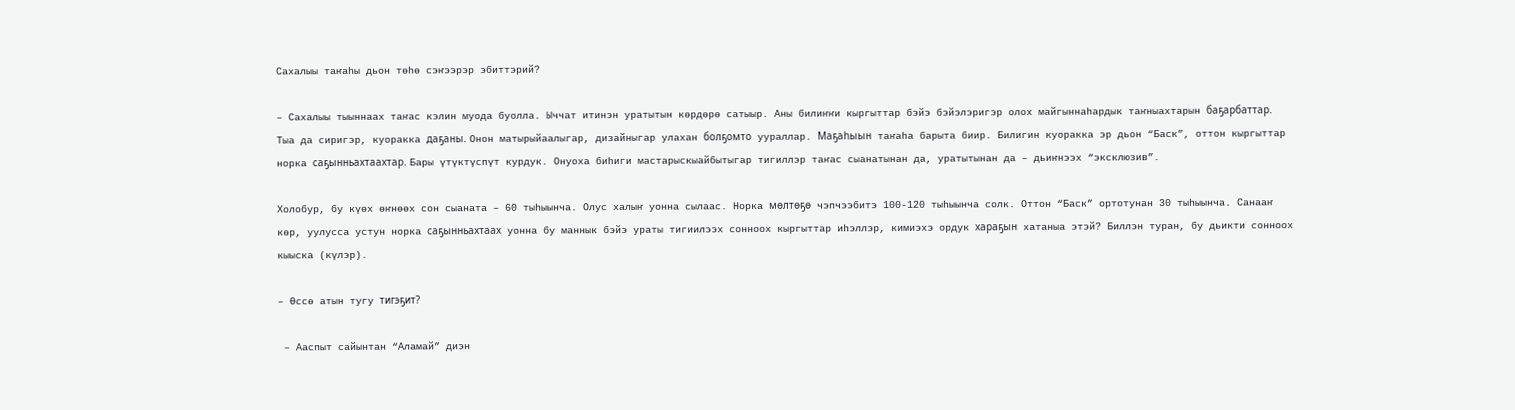Сахалыы таҥаһы дьон төһө сэҥээрэр эбиттэрий?

– Сахалыы тыыннаах таҥас кэлин муода буолла. Ыччат итинэн уратытын көрдөрө сатыыр. Аны билиҥҥи кыргыттар бэйэ бэйэлэригэр олох майгыннаһардык таҥныахтарын баҕарбаттар. Тыа да сиригэр, куоракка даҕаны. Онон матырыйаалыгар, дизайныгар улахан болҕомто уураллар. Маҕаһыын таҥаһа барыта биир. Билигин куоракка эр дьон “Баск”, оттон кыргыттар норка саҕынньахтаахтар. Бары үтүктүспүт курдук. Онуоха биһиги мастарыскыайбытыгар тигиллэр таҥас сыанатынан да, уратытынан да – дьиҥнээх “эксклюзив”.

Холобур, бу күөх өҥнөөх сон сыаната – 60 тыһыынча. Олус халыҥ уонна сылаас. Норка мөлтөҕө чэпчээбитэ 100-120 тыһыынча солк. Оттон “Баск” ортотунан 30 тыһыынча. Санааҥ көр, уулусса устун норка саҕынньахтаах уонна бу маннык бэйэ ураты тигиилээх сонноох кыргыттар иһэллэр, кимиэхэ ордук хараҕын хатаныа этэй? Биллэн туран, бу дьикти сонноох кыыска (күлэр).

– Өссө атын тугу тигэҕит?

 – Ааспыт сайынтан “Аламай” диэн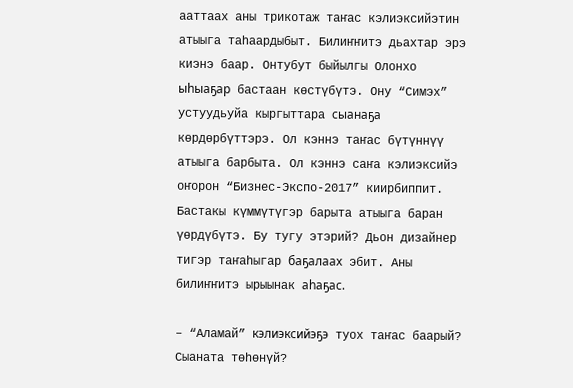ааттаах аны трикотаж таҥас кэлиэксийэтин атыыга таһаардыбыт. Билиҥҥитэ дьахтар эрэ киэнэ баар. Онтубут быйылгы Олонхо ыһыаҕар бастаан көстүбүтэ. Ону “Симэх” устуудьуйа кыргыттара сыанаҕа көрдөрбүттэрэ. Ол кэннэ таҥас бүтүннүү атыыга барбыта. Ол кэннэ саҥа кэлиэксийэ оҥорон “Бизнес-Экспо-2017” киирбиппит. Бастакы күммүтүгэр барыта атыыга баран үөрдүбүтэ. Бу тугу этэрий? Дьон дизайнер тигэр таҥаһыгар баҕалаах эбит. Аны билиҥҥитэ ырыынак аһаҕас.

– “Аламай” кэлиэксийэҕэ туох таҥас баарый? Сыаната төһөнүй?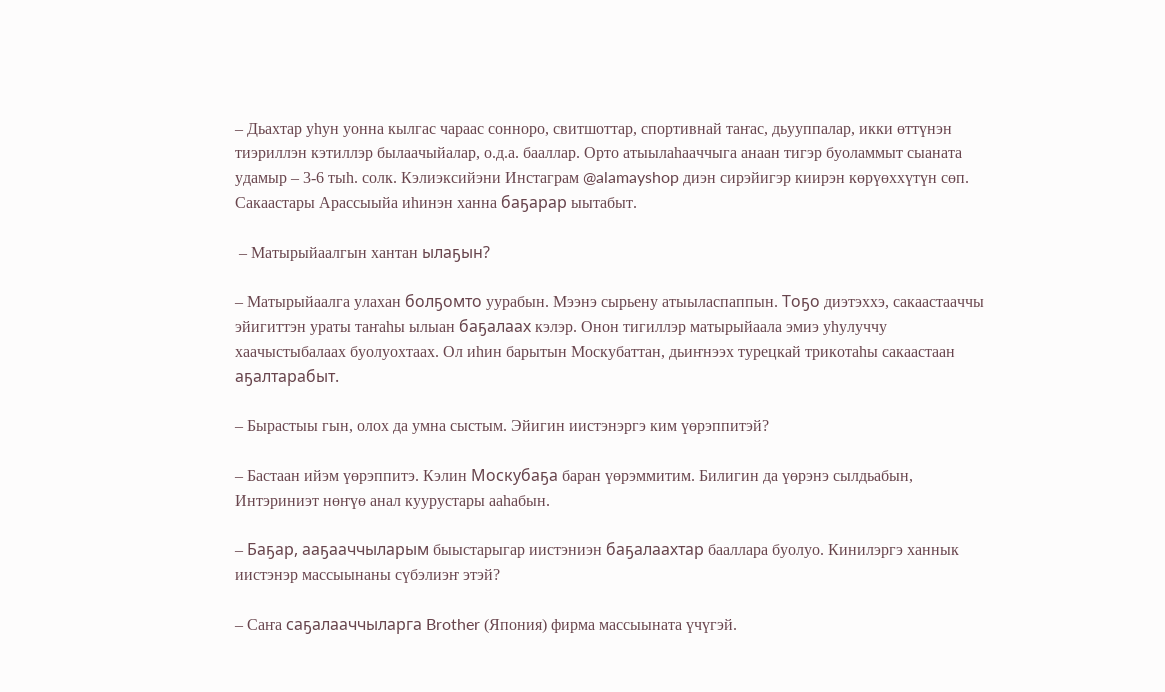– Дьахтар уһун уонна кылгас чараас сонноро, свитшоттар, спортивнай таҥас, дьууппалар, икки өттүнэн тиэриллэн кэтиллэр былаачыйалар, о.д.а. бааллар. Орто атыылаһааччыга анаан тигэр буоламмыт сыаната удамыр – 3-6 тыһ. солк. Кэлиэксийэни Инстаграм @alamayshop диэн сирэйигэр киирэн көрүөххүтүн сөп. Сакаастары Арассыыйа иһинэн ханна баҕарар ыытабыт.

 – Матырыйаалгын хантан ылаҕын?

– Матырыйаалга улахан болҕомто уурабын. Мээнэ сырьену атыыласпаппын. Тоҕо диэтэххэ, сакаастааччы эйигиттэн ураты таҥаһы ылыан баҕалаах кэлэр. Онон тигиллэр матырыйаала эмиэ уһулуччу хаачыстыбалаах буолуохтаах. Ол иһин барытын Москубаттан, дьиҥнээх турецкай трикотаһы сакаастаан аҕалтарабыт.

– Бырастыы гын, олох да умна сыстым. Эйигин иистэнэргэ ким үөрэппитэй?

– Бастаан ийэм үөрэппитэ. Кэлин Москубаҕа баран үөрэммитим. Билигин да үөрэнэ сылдьабын, Интэриниэт нөҥүө анал куурустары ааһабын.

– Баҕар, ааҕааччыларым быыстарыгар иистэниэн баҕалаахтар бааллара буолуо. Кинилэргэ ханнык иистэнэр массыынаны сүбэлиэҥ этэй?

– Саҥа саҕалааччыларга Brother (Япония) фирма массыыната үчүгэй.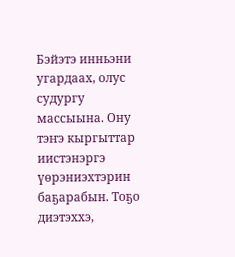Бэйэтэ инньэни угардаах, олус судургу массыына. Ону тэҥэ кыргыттар иистэнэргэ үөрэниэхтэрин баҕарабын. Тоҕо диэтэххэ,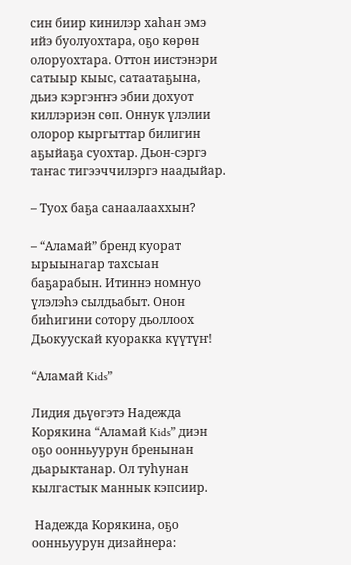син биир кинилэр хаһан эмэ ийэ буолуохтара, оҕо көрөн олоруохтара. Оттон иистэнэри сатыыр кыыс, сатаатаҕына, дьиэ кэргэҥҥэ эбии дохуот киллэриэн сөп. Оннук үлэлии олорор кыргыттар билигин аҕыйаҕа суохтар. Дьон-сэргэ таҥас тигээччилэргэ наадыйар.

– Туох баҕа санаалааххын?

– “Аламай” бренд куорат ырыынагар тахсыан баҕарабын. Итиннэ номнуо үлэлэһэ сылдьабыт. Онон биһигини сотору дьоллоох Дьокуускай куоракка күүтүҥ!

“Аламай Kids”

Лидия дьүөгэтэ Надежда Корякина “Аламай Kids” диэн оҕо оонньуурун бренынан дьарыктанар. Ол туһунан кылгастык маннык кэпсиир.

 Надежда Корякина, оҕо оонньуурун дизайнера: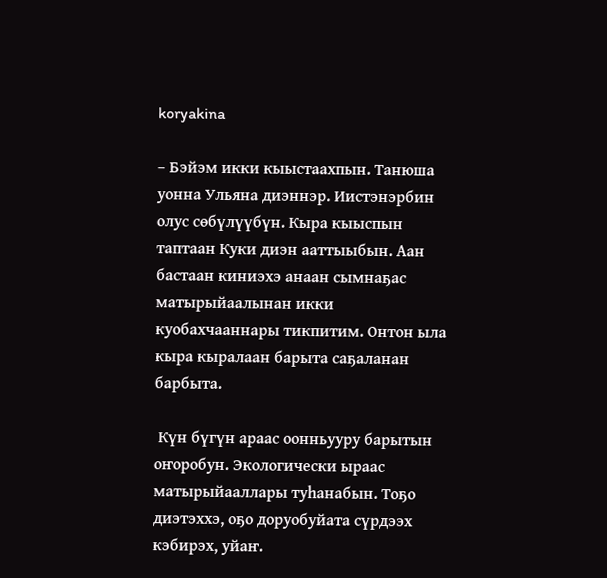koryakina

– Бэйэм икки кыыстаахпын. Танюша уонна Ульяна диэннэр. Иистэнэрбин олус сөбүлүүбүн. Кыра кыыспын таптаан Куки диэн ааттыыбын. Аан бастаан киниэхэ анаан сымнаҕас матырыйаалынан икки куобахчааннары тикпитим. Онтон ыла кыра кыралаан барыта саҕаланан барбыта.

 Күн бүгүн араас оонньууру барытын оҥоробун. Экологически ыраас матырыйааллары туһанабын. Тоҕо диэтэххэ, оҕо доруобуйата сүрдээх кэбирэх, уйаҥ.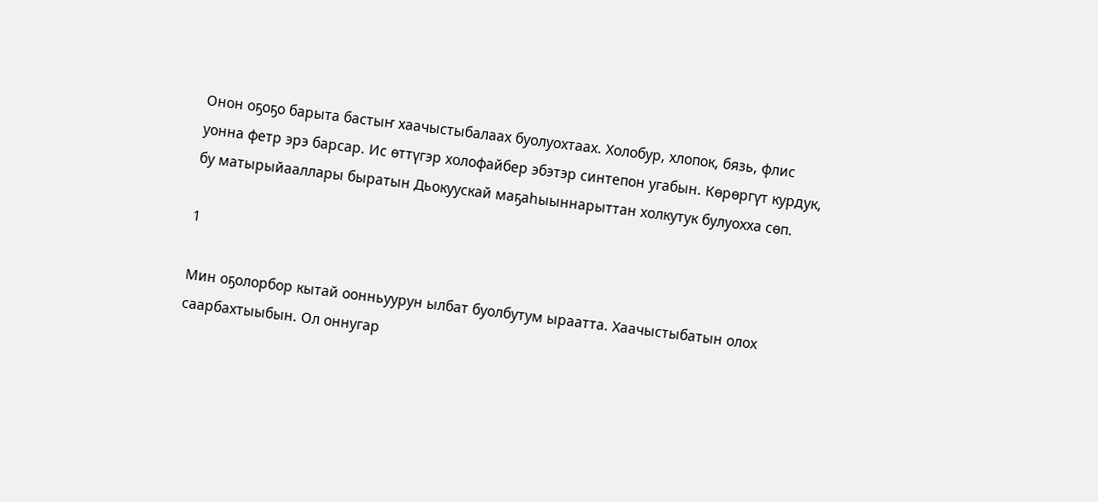Онон оҕоҕо барыта бастыҥ хаачыстыбалаах буолуохтаах. Холобур, хлопок, бязь, флис уонна фетр эрэ барсар. Ис өттүгэр холофайбер эбэтэр синтепон угабын. Көрөргүт курдук, бу матырыйааллары быратын Дьокуускай маҕаһыыннарыттан холкутук булуохха сөп.

1

Мин оҕолорбор кытай оонньуурун ылбат буолбутум ыраатта. Хаачыстыбатын олох саарбахтыыбын. Ол оннугар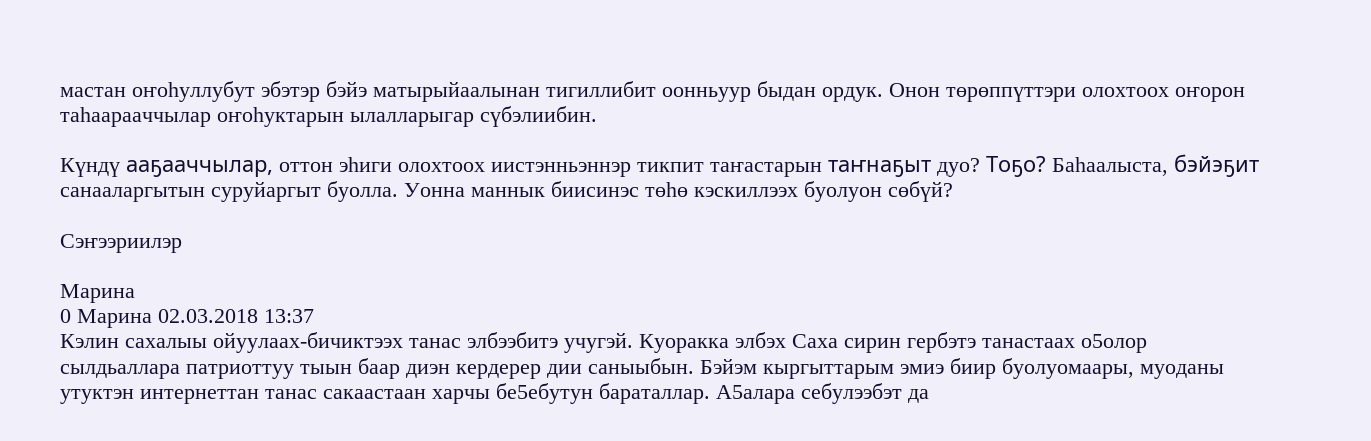мастан оҥоһуллубут эбэтэр бэйэ матырыйаалынан тигиллибит оонньуур быдан ордук. Онон төрөппүттэри олохтоох оҥорон таһаарааччылар оҥоһуктарын ылалларыгар сүбэлиибин.

Күндү ааҕааччылар, оттон эһиги олохтоох иистэнньэннэр тикпит таҥастарын таҥнаҕыт дуо? Тоҕо? Баһаалыста, бэйэҕит санааларгытын суруйаргыт буолла. Уонна маннык биисинэс төһө кэскиллээх буолуон сөбүй?

Сэҥээриилэр

Марина
0 Марина 02.03.2018 13:37
Кэлин сахалыы ойуулаах-бичиктээх танас элбээбитэ учугэй. Куоракка элбэх Саха сирин гербэтэ танастаах о5олор сылдьаллара патриоттуу тыын баар диэн кердерер дии саныыбын. Бэйэм кыргыттарым эмиэ биир буолуомаары, муоданы утуктэн интернеттан танас сакаастаан харчы бе5ебутун бараталлар. А5алара себулээбэт да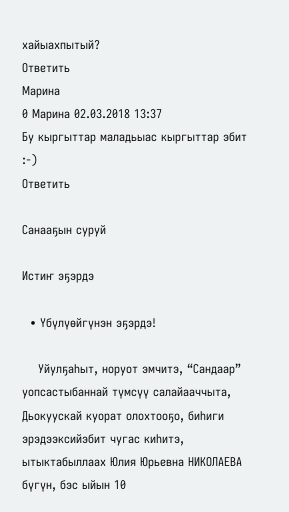хайыахпытый?
Ответить
Марина
0 Марина 02.03.2018 13:37
Бу кыргыттар маладьыас кыргыттар эбит :-)
Ответить

Санааҕын суруй

Истиҥ эҕэрдэ

  • Үбүлүөйгүнэн эҕэрдэ!

    Уйулҕаһыт, норуот эмчитэ, “Сандаар” уопсастыбаннай түмсүү салайааччыта, Дьокуускай куорат олохтооҕо, биһиги эрэдээксийэбит чугас киһитэ, ытыктабыллаах Юлия Юрьевна НИКОЛАЕВА бүгүн, бэс ыйын 10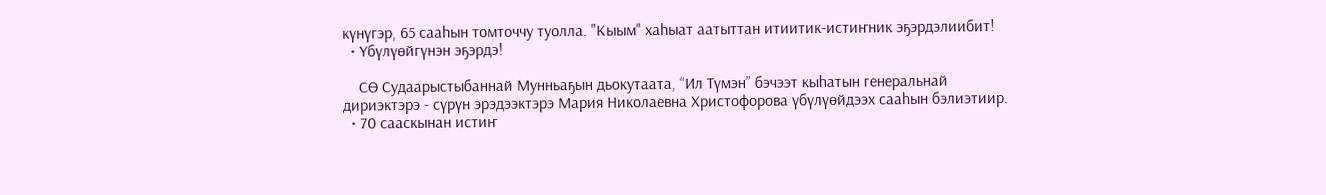күнүгэр, 65 сааһын томточчу туолла. "Кыым" хаһыат аатыттан итиитик-истиҥник эҕэрдэлиибит!
  • Үбүлүөйгүнэн эҕэрдэ!

    СӨ Судаарыстыбаннай Мунньаҕын дьокутаата, “Ил Түмэн” бэчээт кыһатын генеральнай дириэктэрэ - сүрүн эрэдээктэрэ Мария Николаевна Христофорова үбүлүөйдээх сааһын бэлиэтиир.
  • 70 сааскынан истиҥ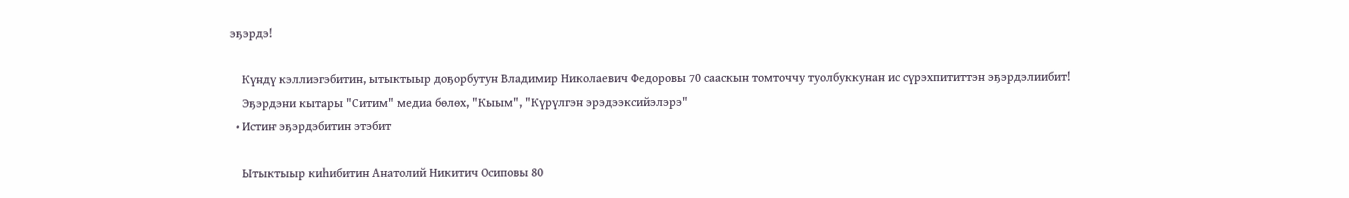эҕэрдэ!

    Күндү кэллиэгэбитин, ытыктыыр доҕорбутун Владимир Николаевич Федоровы 70 сааскын томточчу туолбуккунан ис сүрэхпититтэн эҕэрдэлиибит!
    Эҕэрдэни кытары "Ситим" медиа бөлөх, "Кыым", "Күрүлгэн эрэдээксийэлэрэ"
  • Истиҥ эҕэрдэбитин этэбит

    Ытыктыыр киһибитин Анатолий Никитич Осиповы 80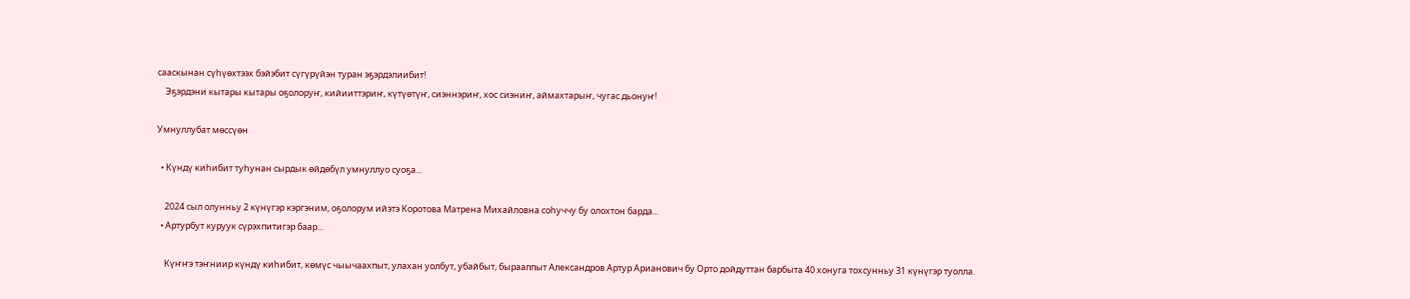сааскынан сүһүөхтээх бэйэбит сүгүрүйэн туран эҕэрдэлиибит!
    Эҕэрдэни кытары кытары оҕолоруҥ, кийииттэриҥ, күтүөтүҥ, сиэннэриҥ, хос сиэниҥ, аймахтарыҥ, чугас дьонуҥ!

Умнуллубат мөссүөн

  • Күндү киһибит туһунан сырдык өйдөбүл умнуллуо суоҕа...

    2024 сыл олунньу 2 күнүгэр кэргэним, оҕолорум ийэтэ Коротова Матрена Михайловна соһуччу бу олохтон барда...
  • Артурбут куруук сүрэхпитигэр баар...

    Күҥҥэ тэҥниир күндү киһибит, көмүс чыычаахпыт, улахан уолбут, убайбыт, бырааппыт Александров Артур Арианович бу Орто дойдуттан барбыта 40 хонуга тохсунньу 31 күнүгэр туолла.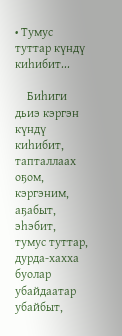• Тумус туттар күндү киһибит...

    Биһиги дьиэ кэргэн күндү киһибит, тапталлаах оҕом, кэргэним, аҕабыт, эһэбит, тумус туттар, дурда-хахха буолар убайдаатар убайбыт,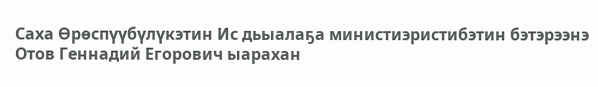Саха Өрөспүүбүлүкэтин Ис дьыалаҕа министиэристибэтин бэтэрээнэ Отов Геннадий Егорович ыарахан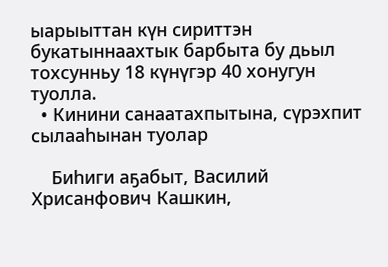ыарыыттан күн сириттэн букатыннаахтык барбыта бу дьыл тохсунньу 18 күнүгэр 40 хонугун туолла.
  • Кинини санаатахпытына, сүрэхпит сылааһынан туолар

    Биһиги аҕабыт, Василий Хрисанфович Кашкин,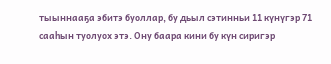тыыннааҕа эбитэ буоллар, бу дьыл сэтинньи 11 күнүгэр 71 сааһын туолуох этэ. Ону баара кини бу күн сиригэр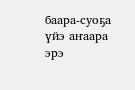баара-суоҕа үйэ аҥаара эрэ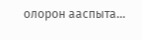олорон ааспыта...